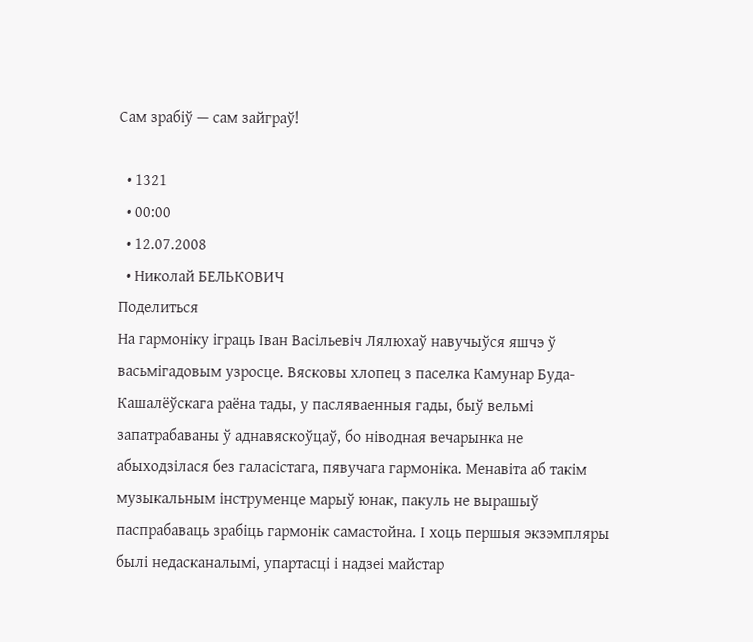Сам зрабіў — сам зайграў!

  • 1321
  • 00:00
  • 12.07.2008
  • Николай БЕЛЬКОВИЧ
Поделиться
На гармоніку іграць Іван Васільевіч Лялюхаў навучыўся яшчэ ў васьмігадовым узросце. Вясковы хлопец з паселка Камунар Буда-Кашалёўскага раёна тады, у пасляваенныя гады, быў вельмі запатрабаваны ў аднавяскоўцаў, бо ніводная вечарынка не абыходзілася без галасістага, пявучага гармоніка. Менавіта аб такім музыкальным інструменце марыў юнак, пакуль не вырашыў паспрабаваць зрабіць гармонік самастойна. І хоць першыя экзэмпляры былі недасканалымі, упартасці і надзеі майстар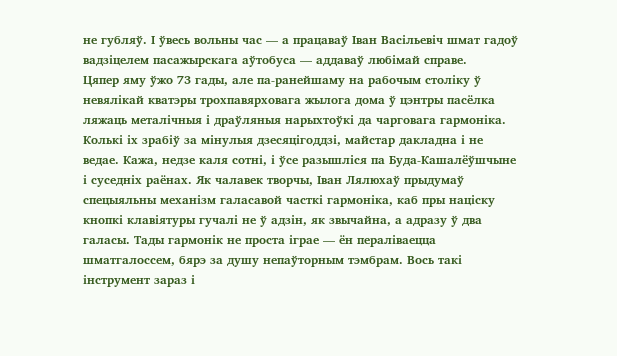не губляў. І ўвесь вольны час — а працаваў Іван Васільевіч шмат гадоў вадзіцелем пасажырскага аўтобуса — аддаваў любімай справе.
Цяпер яму ўжо 73 гады, але па-ранейшаму на рабочым століку ў невялікай кватэры трохпавярховага жылога дома ў цэнтры пасёлка ляжаць металічныя і драўляныя нарыхтоўкі да чарговага гармоніка. Колькі іх зрабіў за мінулыя дзесяцігоддзі, майстар дакладна і не ведае. Кажа, недзе каля сотні, і ўсе разышліся па Буда-Кашалёўшчыне і суседніх раёнах. Як чалавек творчы, Іван Лялюхаў прыдумаў спецыяльны механізм галасавой часткі гармоніка, каб пры націску кнопкі клавіятуры гучалі не ў адзін, як звычайна, а адразу ў два галасы. Тады гармонік не проста іграе — ён пераліваецца шматгалоссем, бярэ за душу непаўторным тэмбрам. Вось такі інструмент зараз і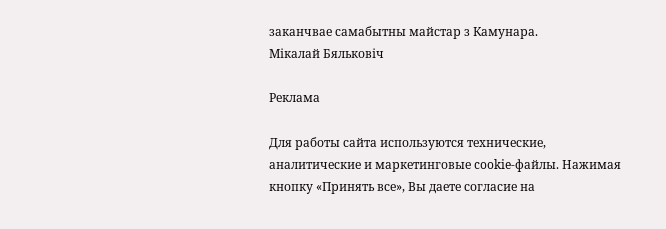заканчвае самабытны майстар з Камунара.
Мікалай Бяльковіч

Реклама

Для работы сайта используются технические, аналитические и маркетинговые cookie-файлы. Нажимая кнопку «Принять все», Вы даете согласие на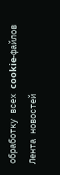обработку всех cookie-файлов
Лента новостей